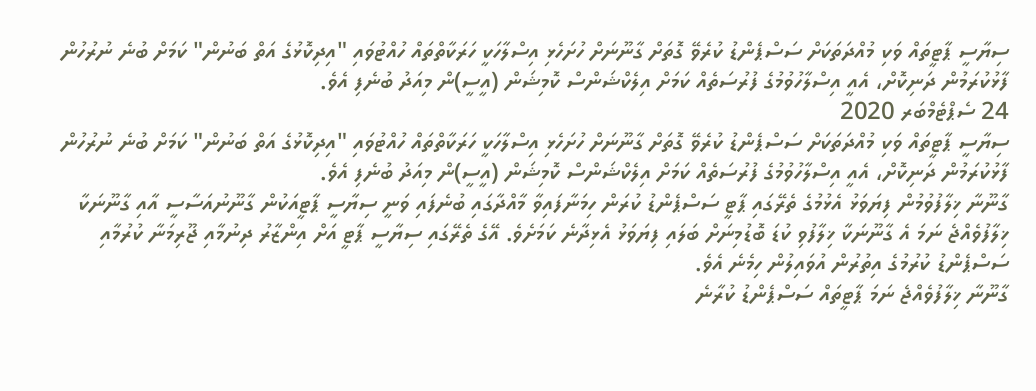ސިޔާސީ ޕާޓީތައް ވަކި މުއްދަތަކަށް ސަސްޕެންޑު ކުރެވޭ ގޮތަށް ގާނޫނަށް ހުށަހެޅި އިސްލާހަކީ ހަރަކާތްތައް ހުއްޓުވައި "އިދިކޮޅުގެ އަތް ބަނުން" ކަމަށް ބުނެ ނުރުހުން ފާޅުކުރަމުން ދަނިކޮށް، އެއީ އިސްލާހުވުމުގެ ފުރުސަތެއް ކަމަށް އިލެކްޝަންސް ކޮމިޝަން (އީސީ)ން މިއަދު ބުނެފި އެވެ.
24 ސެޕްޓެމްބަރ 2020
ސިޔާސީ ޕާޓީތައް ވަކި މުއްދަތަކަށް ސަސްޕެންޑު ކުރެވޭ ގޮތަށް ގާނޫނަށް ހުށަހެޅި އިސްލާހަކީ ހަރަކާތްތައް ހުއްޓުވައި "އިދިކޮޅުގެ އަތް ބަނުން" ކަމަށް ބުނެ ނުރުހުން ފާޅުކުރަމުން ދަނިކޮށް، އެއީ އިސްލާހުވުމުގެ ފުރުސަތެއް ކަމަށް އިލެކްޝަންސް ކޮމިޝަން (އީސީ)ން މިއަދު ބުނެފި އެވެ.
ގާނޫނާ ޚިލާފުވުމުން ފިޔަވަޅު އެޅުމުގެ ތެރޭގައި ޕާޓީ ސަސްޕެންޑު ކުރަން ހިމަނާފައިވާ މާއްދާގައި ބުނެފައި ވަނީ ސިޔާސީ ޕާޓީއަކުން ގާނޫނުއަސާސީ އާއި ގާނޫނަކާ ޚިލާފުވެއްޖެ ނަމަ އެ ގާނޫނަކާ ޚިލާފުވި ކުޑަ ބޮޑުމިނަށް ބަލައި ފިޔަވަޅު އެޅިދާނެ ކަމަށެވެ. އޭގެ ތެރޭގައި ސިޔާސީ ޕާޓީ އަށް އިންޒާރު ދިނުމާއި ޖޫރިމަނާ ކުރުމާއި ސަސްޕެންޑު ކުރުމުގެ އިތުރުން އުވައިލުން ހިމެނެ އެވެ.
ގާނޫނާ ޚިލާފުވެއްޖެ ނަމަ ޕާޓީތައް ސަސްޕެންޑު ކުރާނެ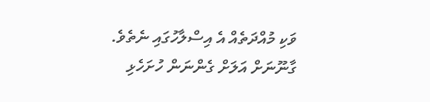ވަކި މުއްދަތެއް އެ އިސްލާހުގައި ނެތެވެ.
ގާނޫނަށް އަލަށް ގެންނަން ހުށަހެޅި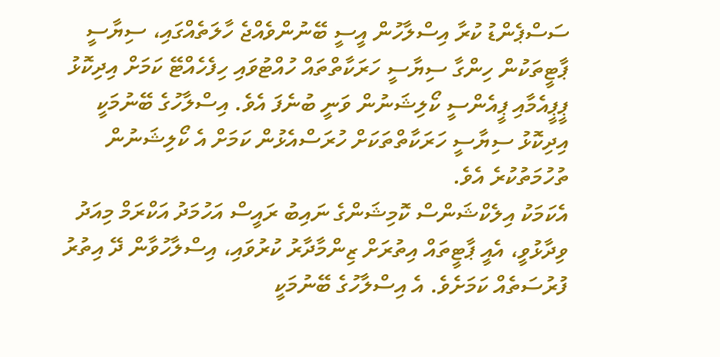ސަސްޕެންޑު ކުރާ އިސްލާހުން އީސީ ބޭނުންވެއްޖެ ހާލަތެއްގައި، ސިޔާސީ ޕާޓީތަކުން ހިންގާ ސިޔާސީ ހަރަކާތްތައް ހުއްޓުވައި ހިފެހެއްޓޭ ކަމަށް އިދިކޮޅު ޕީޕީއެމާއި ޕީއެންސީ ކޯލިޝަނުން ވަނީ ބުނެފަ އެވެ. އިސްލާހުގެ ބޭނުމަކީ އިދިކޮޅު ސިޔާސީ ހަރަކާތްތަކަށް ހުރަސްއެޅުން ކަމަށް އެ ކޯލިޝަނުން ތުހުމަތުކުރެ އެވެ.
އެކަމަކު އިލެކްޝަންސް ކޮމިޝަންގެ ނައިބު ރައީސް އަހުމަދު އަކްރަމް މިއަދު ވިދާޅުވީ، އެއީ ޕާޓީތައް އިތުރަށް ޒިންމާދާރު ކުރުވައި، އިސްލާހުވާން ދޭ އިތުރު ފުރުސަތެއް ކަމަށެވެ. އެ އިސްލާހުގެ ބޭނުމަކީ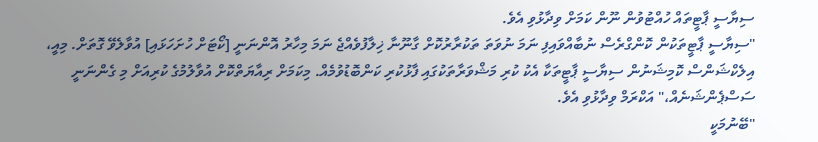ސިޔާސީ ޕާޓީތައް ހުއްޓުވުން ނޫން ކަމަށް ވިދާޅުވި އެވެ.
"ސިޔާސީ ޕާޓީތަކުން ކޮންގްރެސް ނުބާއްވައިފި ނަމަ ނުވަތަ ތަކުރާރުކޮށް ގާނޫނާ ޚިލާފުވެއްޖެ ނަމަ މިހާރު އޮންނަނީ [ކޯޓަށް ހުށަހަޅައި] އުވާލެވޭ ގޮތަށް. މިއީ، އިލެކްޝަންސް ކޮމިޝަނުން ސިޔާސީ ޕާޓީތަކާ އެކު ކުރި މަޝްވަރާތަކުގައި ފާޅުކުރި ކަންބޮޑުވުމެއް. މިކަމަށް ރިއާޔަތްކޮށް އުވާލުމުގެ ކުރިއަށް މި ގެންނަނީ ސަސްޕެންޝަނެއް،" އަކްރަމް ވިދާޅުވި އެވެ.
"ބޭނުމަކީ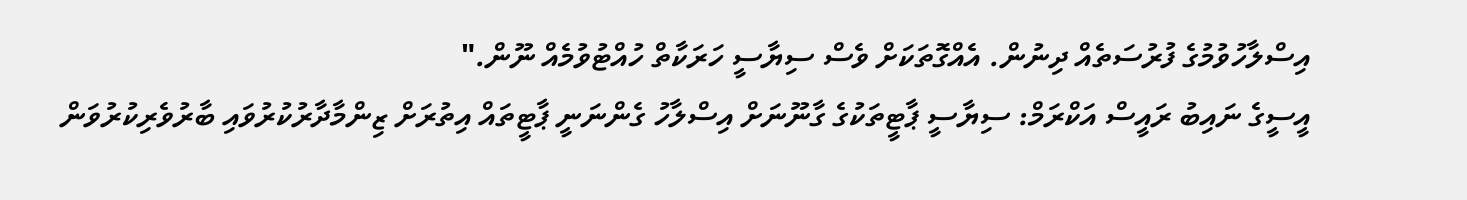އިސްލާހުވުމުގެ ފުރުސަތެއް ދިނުން. އެއްގޮތަކަށް ވެސް ސިޔާސީ ހަރަކާތް ހުއްޓުވުމެއް ނޫން."
އީސީގެ ނައިބު ރައީސް އަކްރަމް: ސިޔާސީ ޕާޓީތަކުގެ ގާނޫނަށް އިސްލާހު ގެންނަނީ ޕާޓީތައް އިތުރަށް ޒިންމާދާރުކުރުވައި ބާރުވެރިކުރުވަން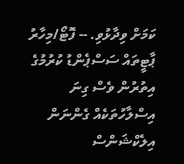ކަމަށް ވިދާޅުވި. -- ފޮޓޯ/މިހާރު
ޕާޓީތައް ސަސްޕެންޑު ކުރުމުގެ އިތުރުން ވެސް ގިނަ އިސްލާހުތަކެއް ގެންނަން އިލެކްޝަންސް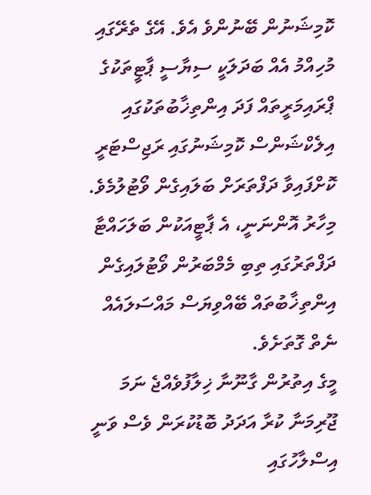ކޮމިޝަނުން ބޭނުންވެ އެވެ. އޭގެ ތެރޭގައި މުހިއްމު އެއް ބަދަލަކީ ސިޔާސީ ޕާޓީތަކުގެ ޕްރައިމަރީތައް ފަދަ އިންތިޚާބުތަކުގައި އިލެކްޝަންސް ކޮމިޝަނުގައި ރަޖިސްޓަރީ ކޮށްފައިވާ ދަފްތަރަށް ބަލައިގެން ވޯޓުލުމެވެ. މިހާރު އޮންނަނީ، އެ ޕާޓީއަކުން ބަލަހައްޓާ ދަފްތަރުގައި ތިބި މެމްބަރުން ވޯޓުލައިގެން އިންތިޚާބުތައް ބޭއްވިޔަސް މައްސަލައެއް ނެތް ގޮތަށެވެ.
މީގެ އިތުރުން ގާނޫނާ ޚިލާފުވެއްޖެ ނަމަ ޖޫރިމަނާ ކުރާ އަދަދު ބޮޑުކުރަން ވެސް ވަނީ އިސްލާހުގައި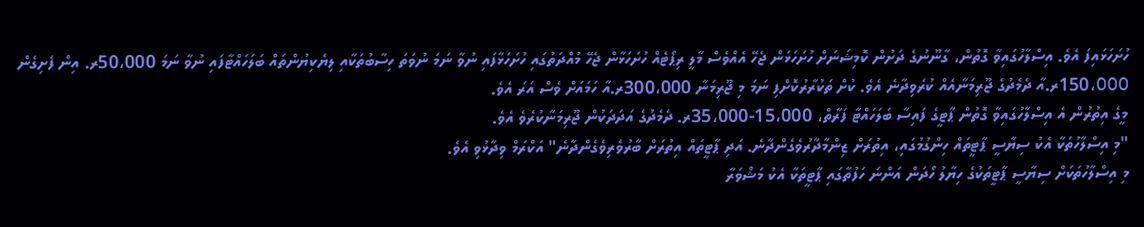ހުށަހަޅައިފަ އެވެ. އިސްލާހުގައިވާ ގޮތުން، ގާނޫނުގެ ދަށުން ކޮމިޝަނަށް ހުށަހަޅަން ޖެހޭ އެއްވެސް މާލީ ރިޕޯޓެއް ހުށަހަޅާން ޖެހޭ މުއްދަތުގައި ހުށަހަޅާފައި ނުވާ ނަމަ ނުވަތަ ހިސާބުތަކާއި ލިޔެކިޔުންތައް ބަލަހައްޓާފައި ނުވާ ނަމަ 50،000ރ. އިން ފެށިގެން 150،000ރ.އާ ދެމެދުގެ ޖޫރިމަނާއެއް ކުރެވިދާނެ އެވެ. ކުށް ތަކުރާރުކޮށްފި ނަމަ މި ޖޫރިމަނާ 300،000ރ.އާ ހަމައަށް ވެސް އަރަ އެވެ.
މީގެ އިތުރުން އެ އިސްލާހުގައިވާ ގޮތުން ޕާޓީގެ ފައިސާ ބަލަހައްޓާ ފަރާތް، 15،000-35،000ރ. ދެމެދުގެ އަދަދަކުން ޖޫރިމަނާކުރެވެ އެވެ.
"މި އިސްލާހުތަކާ އެކު ސިޔާސީ ޕާޓީތައް ހިންގުމުގައި، އިތުރަށް ޒިންމާދާރުވެގެންދާނެ. އަދި ޕާޓީތައް އިތުރަށް ބާރުވެރިވެގެންދާނެ" އަކްރަމް ވިދާޅުވި އެވެ.
މި އިސްލާހުތަކަށް ސިޔާސީ ޕާޓީތަކުގެ ހިޔާލު ހޯދަން އަންނަ ހަފުތާގައި ޕާޓީތަކާ އެކު މަޝްވަރާ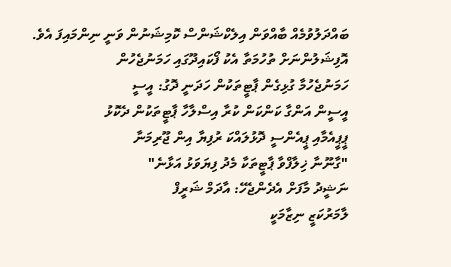ބައްދަލުވުމެއް ބާއްވަން އިލެކްޝަންސް ކޮމިޝަނުން ވަނީ ނިންމައިފަ އެވެ.
އޮފިޝަލުންނަށް ތުހުމަތާ އެކު ފޯކައިދޫގައި ހަމަނުޖެހުން
ހަމަނުޖެހުމާ ގުޅިގެން ޕާޓީތަކުން ހަދަނީ ދޮގު: އީސީ
އީސީން އަންގާ ކަންކަން ކުރާ އިސްލާހާ ޕާޓީތަކުން ދެކޮޅު
ޕީޕީއެމާއި ޕީއެންސީ ދޮޅުލައްކަ ރުފިޔާ އިން ޖޫރިމަނާ
"ގާނޫނާ ޚިލާފްވާ ޕާޓީތަކާ މެދު ފިޔަވަޅު އަޅާނެ"
ނަޝީދު މާފަށް އެދެންޖެހޭ: އާދަމް ޝަރީފް
ލާމަރުކަޒީ ނިޒާމަކީ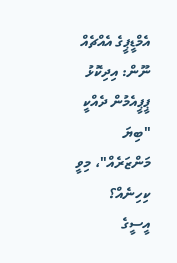އެމްޑީޕީގެ އެއްޗެއް ނޫން: އިދިކޮޅު
ޕީޕީއެމުން ދެއްކީ "ބިޔަ މަންޒަރެއް"، މިވީ ކިހިނެއް؟
އީސީގެ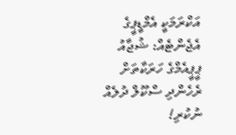އަކްރަމަކީ އެމްޑީޕީގެ އެޖެންޓެއް: ޝުޖާއު
ޕީޕީއެމްގެ ހަރަކާތަށް ރެހެންދި ސްކޫލް ދުލެއް ނުކުރި!